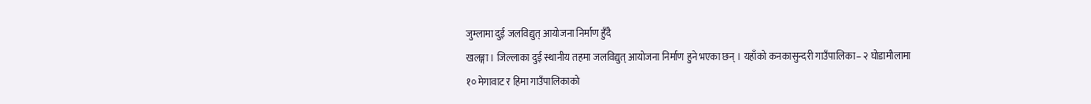जुम्लामा दुई जलविद्युत् आयोजना निर्माण हुँदै
खलङ्गा । जिल्लाका दुई स्थानीय तहमा जलविद्युत् आयोजना निर्माण हुने भएका छन् । यहाँको कनकासुन्दरी गाउँपालिका– २ घोडामौलामा १० मेगावाट र हिमा गाउँपालिकाको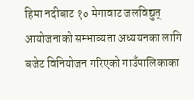हिमा नदीबाट १० मेगावाट जलविद्युत् आयोजनाको सम्भाव्यता अध्ययनका लागि बजेट विनियोजन गरिएको गाउँपालिकाका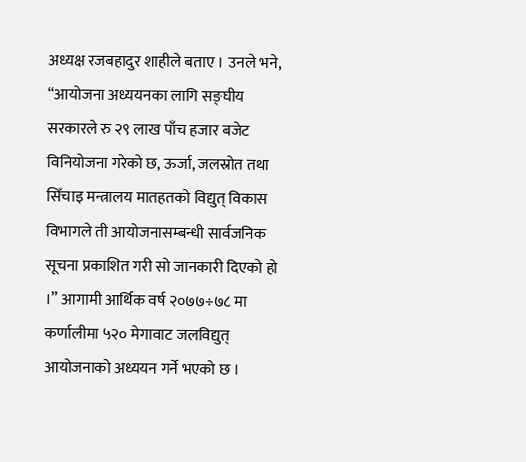अध्यक्ष रजबहादुर शाहीले बताए । उनले भने, “आयोजना अध्ययनका लागि सङ्घीय सरकारले रु २९ लाख पाँच हजार बजेट विनियोजना गरेको छ, ऊर्जा, जलस्रोत तथा सिँचाइ मन्त्रालय मातहतको विद्युत् विकास विभागले ती आयोजनासम्बन्धी सार्वजनिक सूचना प्रकाशित गरी सो जानकारी दिएको हो ।” आगामी आर्थिक वर्ष २०७७÷७८ मा कर्णालीमा ५२० मेगावाट जलविद्युत् आयोजनाको अध्ययन गर्ने भएको छ ।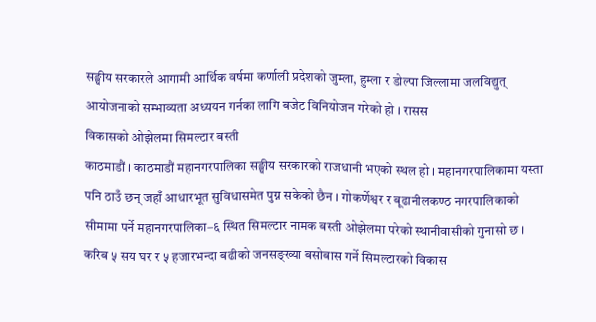सङ्घीय सरकारले आगामी आर्थिक वर्षमा कर्णाली प्रदेशको जुम्ला, हुम्ला र डोल्पा जिल्लामा जलविद्युत् आयोजनाको सम्भाव्यता अध्ययन गर्नका लागि बजेट विनियोजन गरेको हो । रासस
विकासको ओझेलमा सिमल्टार बस्ती
काठमाडौं । काठमाडौं महानगरपालिका सङ्घीय सरकारको राजधानी भएको स्थल हो । महानगरपालिकामा यस्ता पनि ठाउँ छन् जहाँ आधारभूत सुविधासमेत पुग्न सकेको छैन । गोकर्णेश्वर र बूढानीलकण्ठ नगरपालिकाको सीमामा पर्ने महानगरपालिका–६ स्थित सिमल्टार नामक बस्ती ओझेलमा परेको स्थानीवासीको गुनासो छ । करिब ५ सय घर र ५ हजारभन्दा बढीको जनसङ्ख्या बसोबास गर्ने सिमल्टारको विकास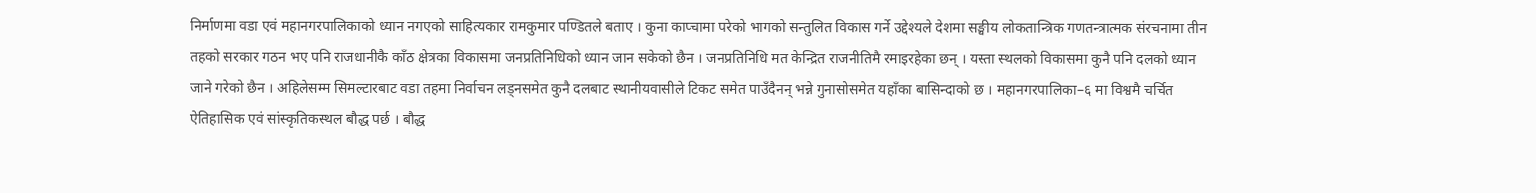निर्माणमा वडा एवं महानगरपालिकाको ध्यान नगएको साहित्यकार रामकुमार पण्डितले बताए । कुना काप्चामा परेको भागको सन्तुलित विकास गर्ने उद्देश्यले देशमा सङ्घीय लोकतान्त्रिक गणतन्त्रात्मक संरचनामा तीन तहको सरकार गठन भए पनि राजधानीकै काँठ क्षेत्रका विकासमा जनप्रतिनिधिको ध्यान जान सकेको छैन । जनप्रतिनिधि मत केन्द्रित राजनीतिमै रमाइरहेका छन् । यस्ता स्थलको विकासमा कुनै पनि दलको ध्यान जाने गरेको छैन । अहिलेसम्म सिमल्टारबाट वडा तहमा निर्वाचन लड्नसमेत कुनै दलबाट स्थानीयवासीले टिकट समेत पाउँदैनन् भन्ने गुनासोसमेत यहाँका बासिन्दाको छ । महानगरपालिका–६ मा विश्वमै चर्चित ऐतिहासिक एवं सांस्कृतिकस्थल बौद्ध पर्छ । बौद्ध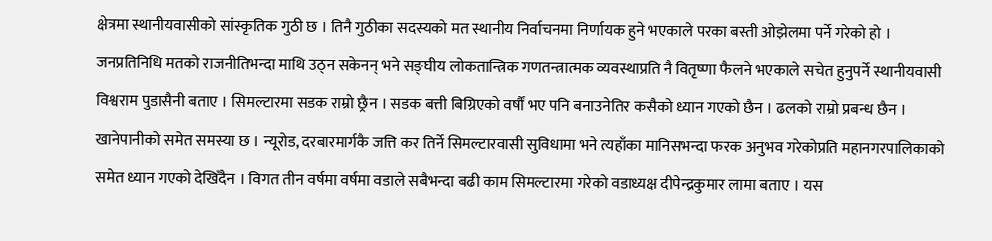क्षेत्रमा स्थानीयवासीको सांस्कृतिक गुठी छ । तिनै गुठीका सदस्यको मत स्थानीय निर्वाचनमा निर्णायक हुने भएकाले परका बस्ती ओझेलमा पर्ने गरेको हो । जनप्रतिनिधि मतको राजनीतिभन्दा माथि उठ्न सकेनन् भने सङ्घीय लोकतान्त्रिक गणतन्त्रात्मक व्यवस्थाप्रति नै वितृष्णा फैलने भएकाले सचेत हुनुपर्ने स्थानीयवासी विश्वराम पुडासैनी बताए । सिमल्टारमा सडक राम्रो छ्रैन । सडक बत्ती बिग्रिएको वर्षौं भए पनि बनाउनेतिर कसैको ध्यान गएको छैन । ढलको राम्रो प्रबन्ध छैन । खानेपानीको समेत समस्या छ । न्यूरोड, दरबारमार्गकै जत्ति कर तिर्ने सिमल्टारवासी सुविधामा भने त्यहाँका मानिसभन्दा फरक अनुभव गरेकोप्रति महानगरपालिकाको समेत ध्यान गएको देखिँदैन । विगत तीन वर्षमा वर्षमा वडाले सबैभन्दा बढी काम सिमल्टारमा गरेको वडाध्यक्ष दीपेन्द्रकुमार लामा बताए । यस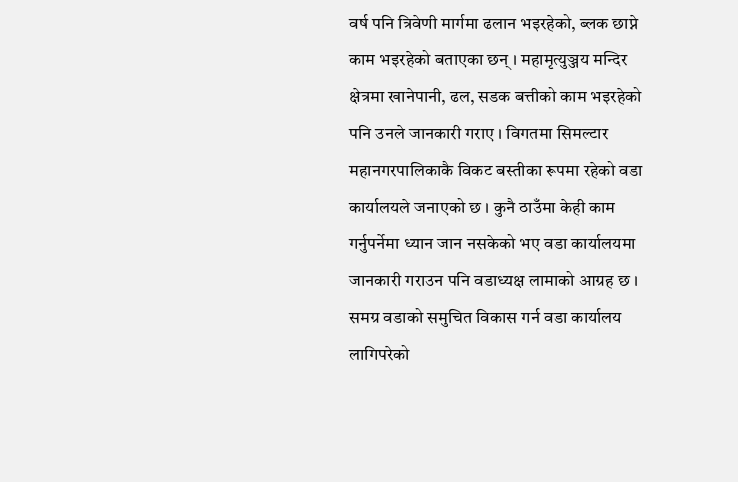वर्ष पनि त्रिवेणी मार्गमा ढलान भइरहेको, ब्लक छाप्ने काम भइरहेको बताएका छन् । महामृत्युञ्जय मन्दिर क्षेत्रमा खानेपानी, ढल, सडक बत्तीको काम भइरहेको पनि उनले जानकारी गराए । विगतमा सिमल्टार महानगरपालिकाकै विकट बस्तीका रूपमा रहेको वडा कार्यालयले जनाएको छ । कुनै ठाउँमा केही काम गर्नुपर्नेमा ध्यान जान नसकेको भए वडा कार्यालयमा जानकारी गराउन पनि वडाध्यक्ष लामाको आग्रह छ । समग्र वडाको समुचित विकास गर्न वडा कार्यालय लागिपरेको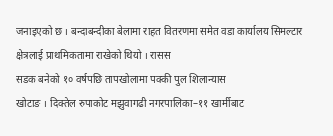जनाइएको छ । बन्दाबन्दीका बेलामा राहत वितरणमा समेत वडा कार्यालय सिमल्टार क्षेत्रलाई प्राथमिकतामा राखेको थियो । रासस
सडक बनेको १० वर्षपछि तापखोलामा पक्की पुल शिलान्यास
खोटाङ । दिक्तेल रुपाकोट मझुवागढी नगरपालिका–११ खार्मीबाट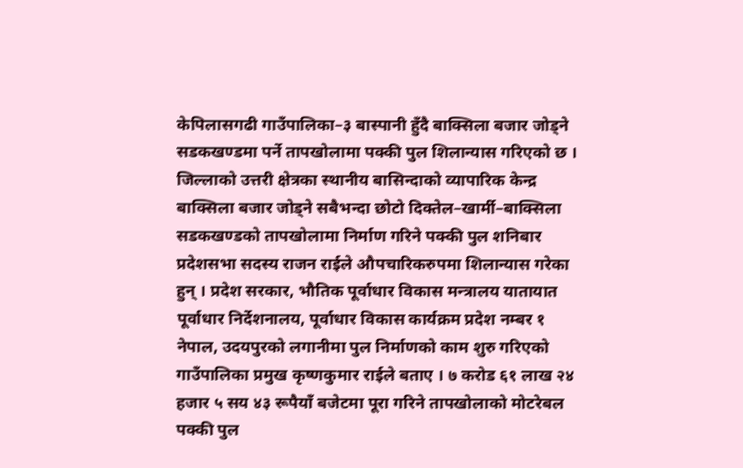केपिलासगढी गाउँपालिका–३ बास्पानी हुँदै बाक्सिला बजार जोड्ने सडकखण्डमा पर्ने तापखोलामा पक्की पुल शिलान्यास गरिएको छ । जिल्लाको उत्तरी क्षेत्रका स्थानीय बासिन्दाको व्यापारिक केन्द्र बाक्सिला बजार जोड्ने सबैभन्दा छोटो दिक्तेल–खार्मी–बाक्सिला सडकखण्डको तापखोलामा निर्माण गरिने पक्की पुल शनिबार प्रदेशसभा सदस्य राजन राईले औपचारिकरुपमा शिलान्यास गरेका हुन् । प्रदेश सरकार, भौतिक पूर्वाधार विकास मन्त्रालय यातायात पूर्वाधार निर्देशनालय, पूर्वाधार विकास कार्यक्रम प्रदेश नम्बर १ नेपाल, उदयपुरको लगानीमा पुल निर्माणको काम शुरु गरिएको गाउँपालिका प्रमुख कृष्णकुमार राईले बताए । ७ करोड ६१ लाख २४ हजार ५ सय ४३ रूपैयाँ बजेटमा पूरा गरिने तापखोलाको मोटरेबल पक्की पुल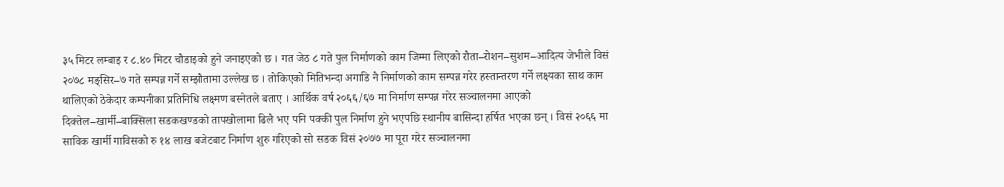३५ मिटर लम्बाइ र ८.४० मिटर चौडाइको हुने जनाइएको छ । गत जेठ ८ गते पुल निर्माणको काम जिम्मा लिएको रौता–रोशन–सुशम–आदित्य जेभीले विसं २०७८ मङ्सिर–७ गते सम्पन्न गर्ने सम्झौतामा उल्लेख छ । तोकिएको मितिभन्दा अगाडि नै निर्माणको काम सम्पन्न गरेर हस्तान्तरण गर्ने लक्ष्यका साथ काम थालिएको ठेकेदार कम्पनीका प्रतिनिधि लक्ष्मण बस्नेतले बताए । आर्थिक वर्ष २०६६/६७ मा निर्माण सम्पन्न गरेर सञ्चालनमा आएको दिक्तेल–खार्मी–बाक्सिला सडकखण्डको तापखोलामा ढिलै भए पनि पक्की पुल निर्माण हुने भएपछि स्थानीय बासिन्दा हर्षित भएका छन् । विसं २०६६ मा साविक खार्मी गाविसको रु १४ लाख बजेटबाट निर्माण शुरु गरिएको सो सडक विसं २०७७ मा पूरा गरेर सञ्चालनमा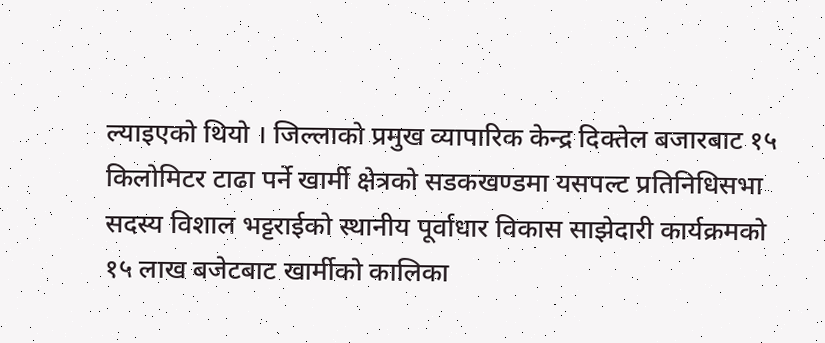ल्याइएको थियो । जिल्लाको प्रमुख व्यापारिक केन्द्र दिक्तेल बजारबाट १५ किलोमिटर टाढा पर्ने खार्मी क्षेत्रको सडकखण्डमा यसपल्ट प्रतिनिधिसभा सदस्य विशाल भट्टराईको स्थानीय पूर्वाधार विकास साझेदारी कार्यक्रमको १५ लाख बजेटबाट खार्मीको कालिका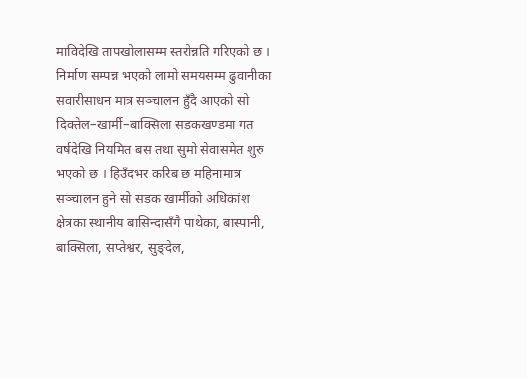माविदेखि तापखोलासम्म स्तरोन्नति गरिएको छ । निर्माण सम्पन्न भएको लामो समयसम्म ढुवानीका सवारीसाधन मात्र सञ्चालन हुँदै आएको सो दिक्तेल–खार्मी–बाक्सिला सडकखण्डमा गत वर्षदेखि नियमित बस तथा सुमो सेवासमेत शुरु भएको छ । हिउँदभर करिब छ महिनामात्र सञ्चालन हुने सो सडक खार्मीको अधिकांश क्षेत्रका स्थानीय बासिन्दासँगै पाथेका, बास्पानी, बाक्सिला, सप्तेश्वर, सुङ्देल,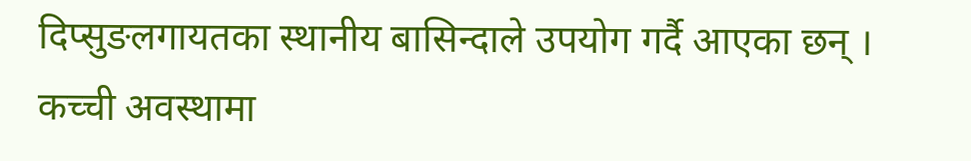दिप्सुङलगायतका स्थानीय बासिन्दाले उपयोग गर्दै आएका छन् । कच्ची अवस्थामा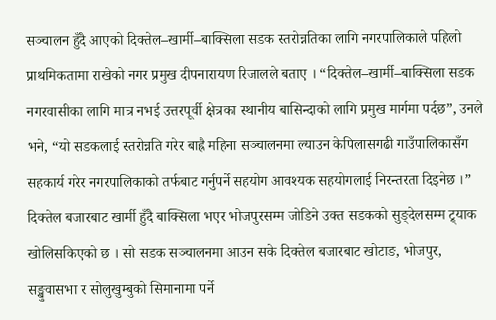सञ्चालन हुँदै आएको दिक्तेल–खार्मी–बाक्सिला सडक स्तरोन्नतिका लागि नगरपालिकाले पहिलो प्राथमिकतामा राखेको नगर प्रमुख दीपनारायण रिजालले बताए । “दिक्तेल–खार्मी–बाक्सिला सडक नगरवासीका लागि मात्र नभई उत्तरपूर्वी क्षेत्रका स्थानीय बासिन्दाको लागि प्रमुख मार्गमा पर्दछ”, उनले भने, “यो सडकलाई स्तरोन्नति गरेर बाह्रै महिना सञ्चालनमा ल्याउन केपिलासगढी गाउँपालिकासँग सहकार्य गरेर नगरपालिकाको तर्फबाट गर्नुपर्ने सहयोग आवश्यक सहयोगलाई निरन्तरता दिइनेछ ।” दिक्तेल बजारबाट खार्मी हुँदै बाक्सिला भएर भोजपुरसम्म जोडिने उक्त सडकको सुङ्देलसम्म ट्र्याक खोलिसकिएको छ । सो सडक सञ्चालनमा आउन सके दिक्तेल बजारबाट खोटाङ, भोजपुर, सङ्खुवासभा र सोलुखुम्बुको सिमानामा पर्ने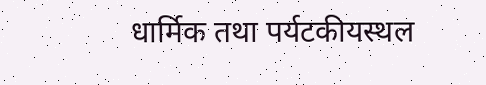धार्मिक तथा पर्यटकीयस्थल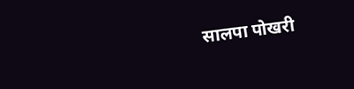सालपा पोखरी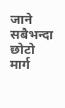जाने सबैभन्दा छोटो मार्ग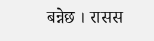बन्नेछ । रासस